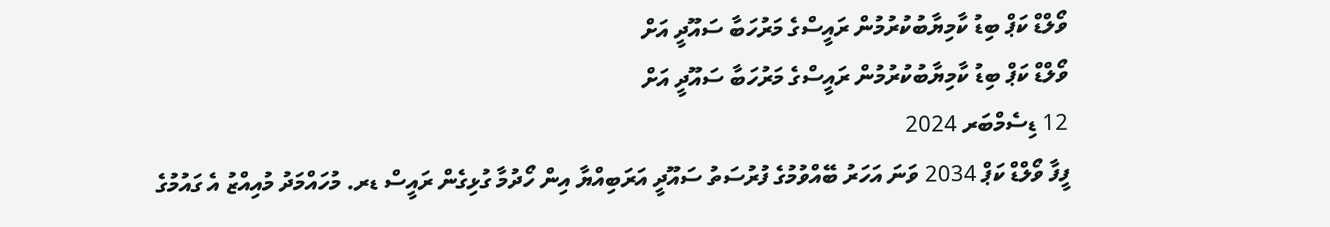ވޯލްޑް ކަޕް ބިޑު ކާމިޔާބުކުރުމުން ރައީސްގެ މަރުހަބާ ސައޫދީ އަށް
ވޯލްޑް ކަޕް ބިޑު ކާމިޔާބުކުރުމުން ރައީސްގެ މަރުހަބާ ސައޫދީ އަށް
12 ޑިސެމްބަރ 2024
ފީފާ ވޯލްޑް ކަޕް 2034 ވަނަ އަހަރު ބޭއްވުމުގެ ފުރުސަތު ސައޫދީ އަރަބިއްޔާ އިން ހޯދުމާ ގުޅިގެން ރައީސް ޑރ. މުހައްމަދު މުއިއްޒު އެ ގައުމުގެ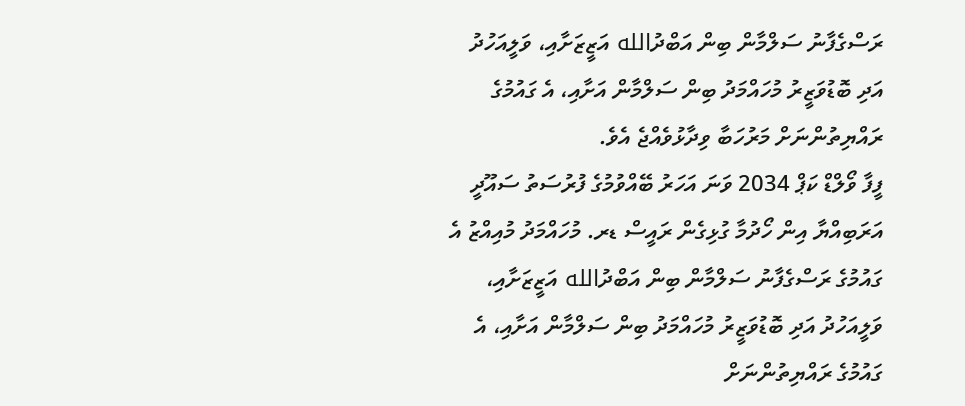ރަސްގެފާނު ސަލްމާން ބިން އަބްދުالله އަޒީޒަށާއި، ވަލީއަހުދު އަދި ބޮޑުވަޒީރު މުހައްމަދު ބިން ސަލްމާން އަށާއި، އެ ގައުމުގެ ރައްޔިތުންނަށް މަރުހަބާ ވިދާޅުވެއްޖެ އެވެ.
ފީފާ ވޯލްޑް ކަޕް 2034 ވަނަ އަހަރު ބޭއްވުމުގެ ފުރުސަތު ސައޫދީ އަރަބިއްޔާ އިން ހޯދުމާ ގުޅިގެން ރައީސް ޑރ. މުހައްމަދު މުއިއްޒު އެ ގައުމުގެ ރަސްގެފާނު ސަލްމާން ބިން އަބްދުالله އަޒީޒަށާއި، ވަލީއަހުދު އަދި ބޮޑުވަޒީރު މުހައްމަދު ބިން ސަލްމާން އަށާއި، އެ ގައުމުގެ ރައްޔިތުންނަށް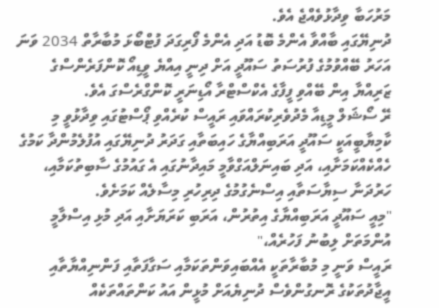މަރުހަބާ ވިދާޅުވެއްޖެ އެވެ.
ދުނިޔޭގައި ބާއްވާ އެންމެ ބޮޑު އަދި އެންމެ ފޯރިގަދަ ފުޓްބޯޅަ މުބާރާތް 2034 ވަނަ އަހަރު ބޭއްވުމުގެ ފުރުސަތު ސައޫދީ އަށް ދިނީ އިއްޔެ ވީޑިއޯ ކޮންފަރެންސްގެ ޒަރިއްޔާ އިން ބޭއްވި ފީފާގެ އެކްސްޓްރާ އޯޑިނަރީ ކޮންގްރެސްގަ އެވެ.
ރޭ ސޯޝަލް މީޑިއާ މެދުވެރިކުރައްވައި ރައީސް ކުރެއްވި ޕޯސްޓުގައި ވިދާޅުވީ މި ކާމިޔާބީއަކީ ސައޫދީ އަރަބިއްޔާގެ ހައިބަތާއި ގަދަރު ދުނިޔޭގައި އުފުލެމުންދާ ކަމުގެ ހެއްކެއްކަމަށާއި، އަދި ބައިނަލްއަގްވާމީ މައިދާނުގައި އެ ގައުމުގެ ސާބިތުކަމާއި، ހަރުދަނާ ސިޔާސަތާއި އިސްނެގުމުގެ ދިރިހުރި މިސާލެއް ކަމަށެވެ.
"މިއީ ސައޫދީ އަރަބިއްޔާގެ އިތުރުން، އަރަބި ކަރަޔަށާއި އަދި މުޅި އިސްލާމީ އުންމަތަށް ލިބުނު ފަހުރެއް،"
ރައީސް ވަނީ މި މުބާރާތަކީ އެއްބައިވަންތަކަމާއި ސަގާފަތާއި ފަންނިއްޔާތާއި އީޖާދުތަކުގެ ރޮނގުންވެސް ދުނިޔެއަށް މުޅީން އައު ކަންތައްތަކެއް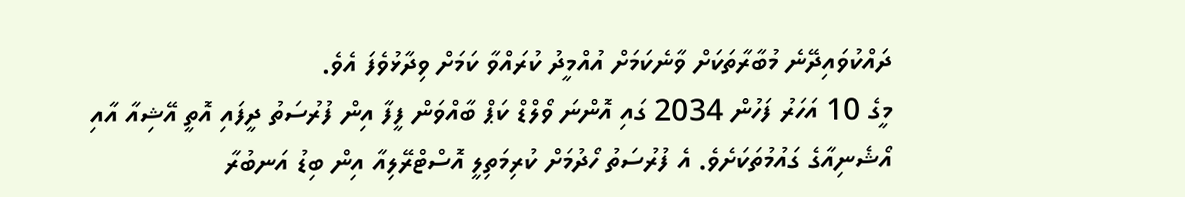ދައްކުވައިދޭނެ މުބާރާތަކަށް ވާނެކަމަށް އުއްމީދު ކުރައްވާ ކަމަށް ވިދާޅުވެފަ އެވެ.
މީގެ 10 އަހަރު ފަހުން 2034 ގައި އޮންނަ ވޯލްޑް ކަޕް ބާއްވަން ފީފާ އިން ފުރުސަތު ދީފައި އޮތީ އޭޝިއާ އާއި އޯޝެނިއާގެ ގައުމުތަކަށެވެ. އެ ފުރުސަތު ހޯދުމަށް ކުރިމަތިލީ އޮސްޓްރޭލިއާ އިން ބިޑު އަނބުރާ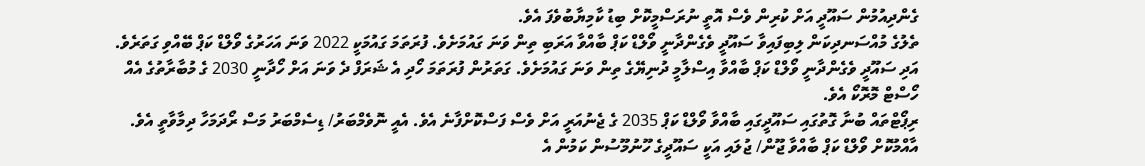ގެންދިއުމުން ސައޫދީ އަށް ކުރިން ވެސް އޮތީ ނުރަސްމީކޮށް ބިޑު ކާމިޔާބުވެފަ އެވެ.
ތެލުގެ މުއްސަނދިކަން ލިބިފައިވާ ސައޫދީ ވެގެންދާނީ ވޯލްޑް ކަޕް ބާއްވާ އަރަބި ތިން ވަނަ ގައުމަށެވެ. ފުރަތަމަ ގައުމަކީ 2022 ވަނަ އަހަރުގެ ވޯލްޑް ކަޕް ބޭއްވި ގަތަރެވެ. އަދި ސައޫދީ ވެގެންދާނީ ވޯލްޑް ކަޕް ބާއްވާ އިސްލާމީ ދުނިޔޭގެ ތިން ވަނަ ގައުމަށެވެ. ގަތަރުން ފުރަތަމަ ހޯދި އެ ޝަރަފް ދެ ވަނަ އަށް ހޯދާނީ 2030 ގެ މުބާރާތުގެ އެއް ހޯސްޓް މޮރޮކޯ އެވެ.
ރިޕޯޓްތައް ބުނާ ގޮތުގައި ސައޫދީގައި ބާއްވާ ވޯލްޑް ކަޕް 2035 ގެ ޖެނުއަރީ އަށް ވެސް ފަސްކޮށްފާނެ އެވެ. އެއީ ނޮވެމްބަރު/ ޑިސެމްބަރު މަސް ރޯދަމަހާ ދިމާވާތީ އެވެ. އާއްމުކޮށް ވޯލްޑް ކަޕް ބާއްވާ ޖޫން/ ޖުލައި އަކީ ސައޫދީގެ ހޫނުމޫސުން ކަމުން އެ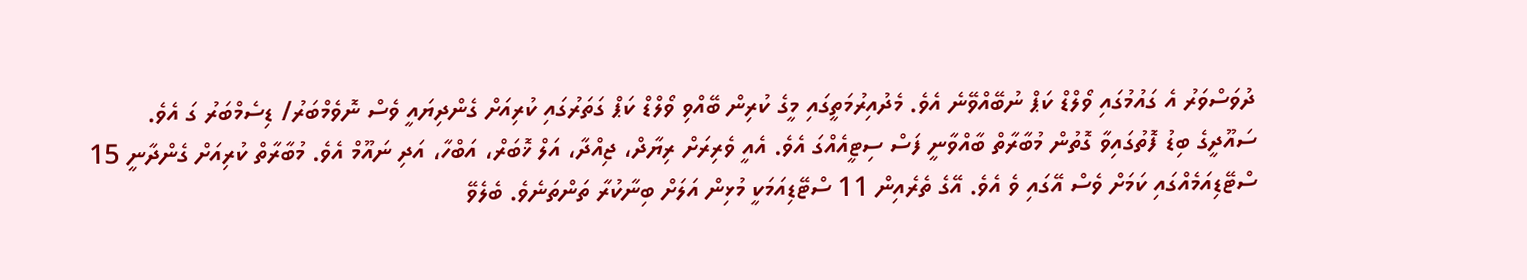ދުވަސްވަރު އެ ގައުމުގައި ވޯލްޑް ކަޕް ނުބޭއްވޭނެ އެވެ. މެދުއިރުމަތީގައި މީގެ ކުރިން ބޭއްވި ވޯލްޑް ކަޕް ގަތަރުގައި ކުރިއަށް ގެންދިޔައީ ވެސް ނޮވެމްބަރު/ ޑިސެމްބަރު ގަ އެވެ.
ސައޫދީގެ ބިޑު ފޮތުގައިވާ ގޮތުން މުބާރާތް ބާއްވާނީ ފަސް ސިޓީއެއްގަ އެވެ. އެއީ ވެރިރަށް ރިޔާދް، ޖިއްދާ، އަލް ޚޮބަރް، އަބްހާ، އަދި ނައޫމް އެވެ. މުބާރާތް ކުރިއަށް ގެންދާނީ 15 ސްޓޭޑިއަމެއްގައި ކަމަށް ވެސް އޭގައި ވެ އެވެ. އޭގެ ތެރެއިން 11 ސްޓޭޑިއަމަކީ މުޅިން އަލަށް ބިނާކުރާ ތަންތަނެވެ. ބެލެވޭ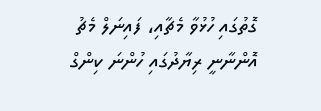ގޮތުގައި ހުޅުވާ މެޗާއި، ފައިނަލް މެޗު އޮންނާނީ ރިޔާދުގައި ހުންނަ ކިންގް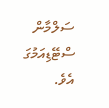ސަލްމާން ސްޓޭޑިއަމުގަ އެވެ.